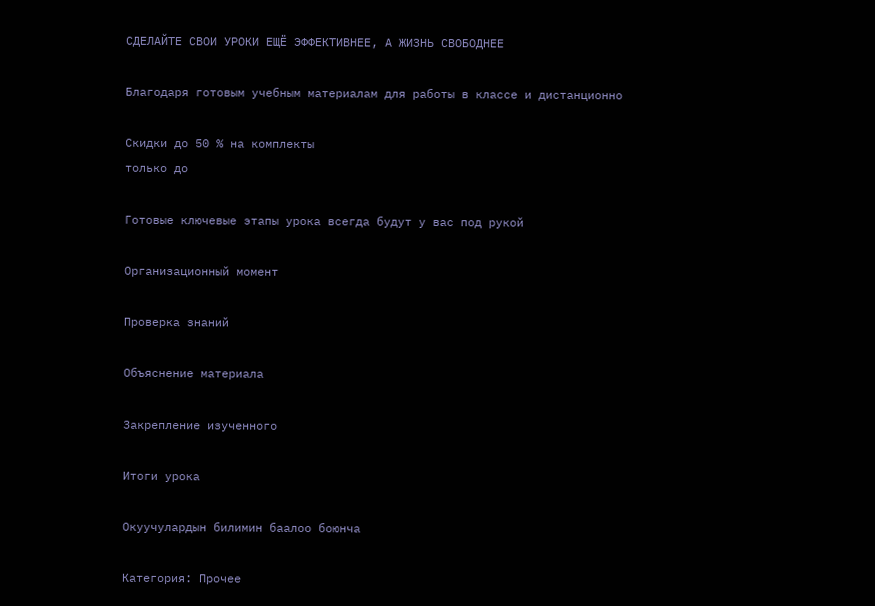СДЕЛАЙТЕ СВОИ УРОКИ ЕЩЁ ЭФФЕКТИВНЕЕ, А ЖИЗНЬ СВОБОДНЕЕ

Благодаря готовым учебным материалам для работы в классе и дистанционно

Скидки до 50 % на комплекты
только до

Готовые ключевые этапы урока всегда будут у вас под рукой

Организационный момент

Проверка знаний

Объяснение материала

Закрепление изученного

Итоги урока

Окуучулардын билимин баалоо боюнча

Категория: Прочее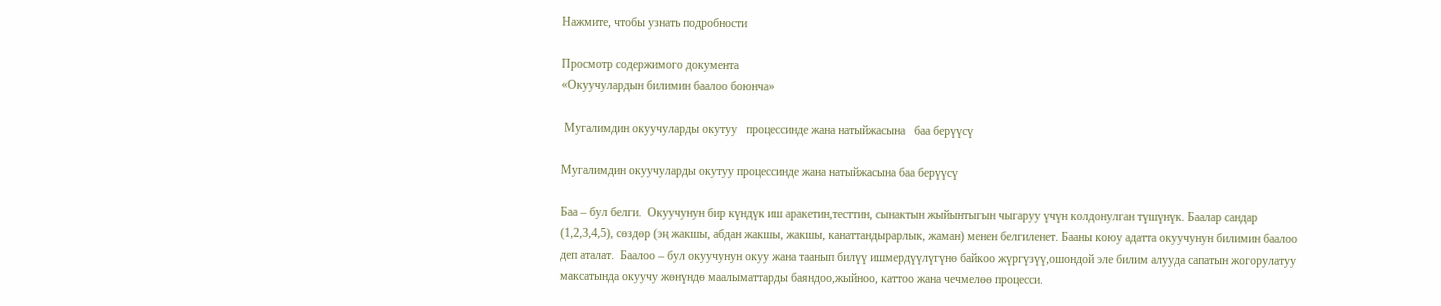Нажмите, чтобы узнать подробности

Просмотр содержимого документа
«Окуучулардын билимин баалоо боюнча»

 Мугалимдин окуучуларды окутуу   процессинде жана натыйжасына   баа берүүсү

Мугалимдин окуучуларды окутуу процессинде жана натыйжасына баа берүүсү

Баа – бул белги.  Окуучунун бир күндүк иш аракетин,тесттин, сынактын жыйынтыгын чыгаруу үчүн колдонулган түшүнүк. Баалар сандар (1,2,3,4,5), сөздөр (эң жакшы, абдан жакшы, жакшы, канаттандырарлык, жаман) менен белгиленет. Бааны коюу адатта окуучунун билимин баалоо деп аталат.  Баалоо – бул окуучунун окуу жана таанып билүү ишмердүүлүгүнө байкоо жүргүзүү,ошондой эле билим алууда сапатын жогорулатуу максатында окуучу жөнүндө маалыматтарды баяндоо,жыйноо, каттоо жана чечмелөө процесси.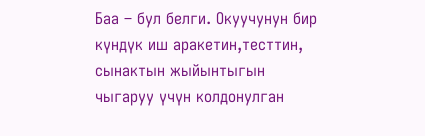Баа – бул белги. Окуучунун бир күндүк иш аракетин,тесттин, сынактын жыйынтыгын чыгаруу үчүн колдонулган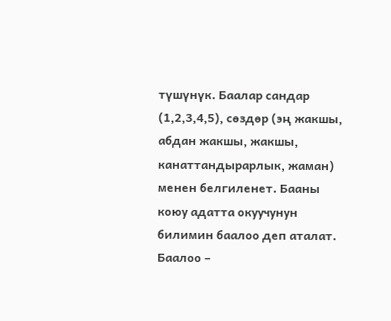түшүнүк. Баалар сандар (1,2,3,4,5), сөздөр (эң жакшы, абдан жакшы, жакшы, канаттандырарлык, жаман) менен белгиленет. Бааны коюу адатта окуучунун билимин баалоо деп аталат. Баалоо –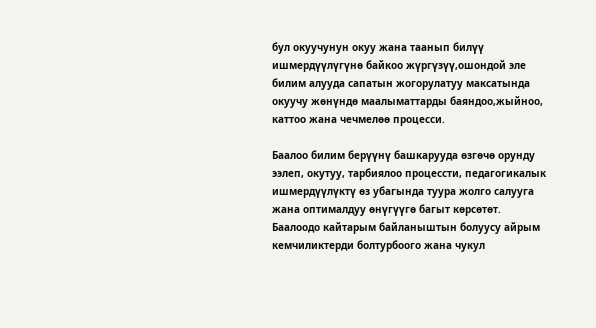бул окуучунун окуу жана таанып билүү ишмердүүлүгүнө байкоо жүргүзүү,ошондой эле билим алууда сапатын жогорулатуу максатында окуучу жөнүндө маалыматтарды баяндоо,жыйноо, каттоо жана чечмелөө процесси.

Баалоо билим берүүнү башкарууда өзгөчө орунду ээлеп, окутуу, тарбиялоо процессти, педагогикалык ишмердүүлүктү өз убагында туура жолго салууга жана оптималдуу өнүгүүгө багыт көрсөтөт.  Баалоодо кайтарым байланыштын болуусу айрым кемчиликтерди болтурбоого жана чукул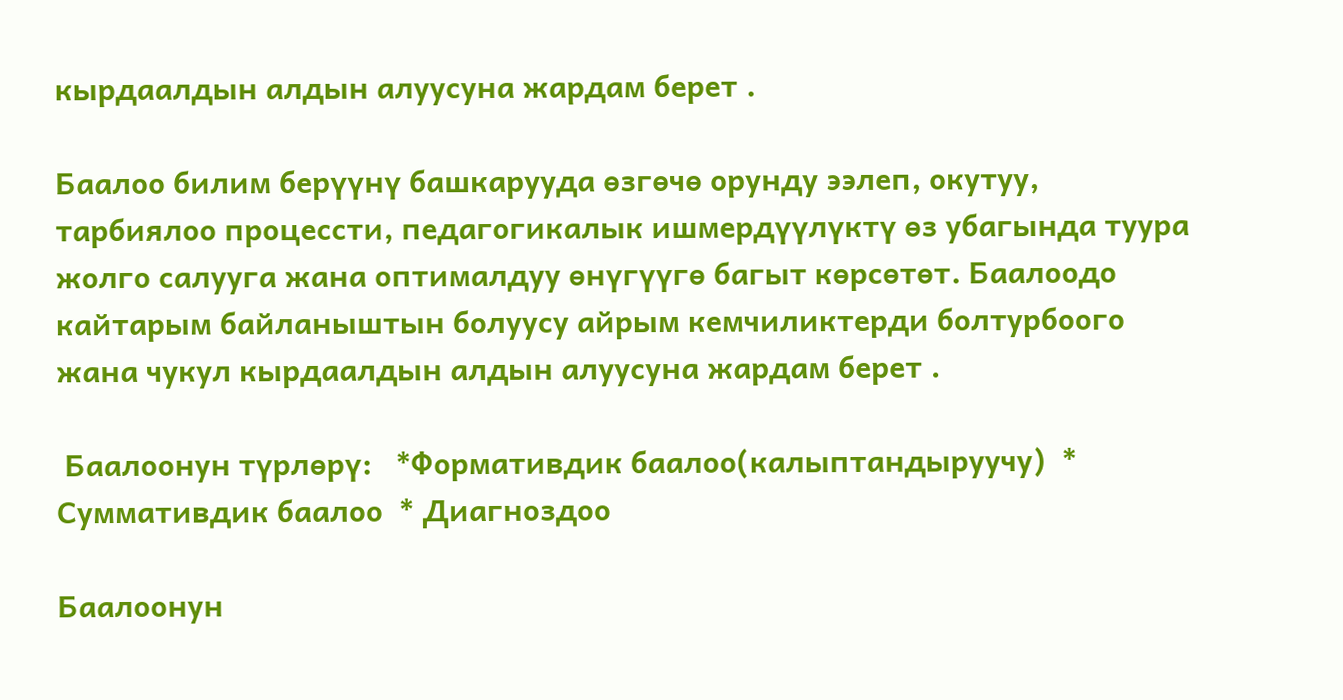кырдаалдын алдын алуусуна жардам берет .

Баалоо билим берүүнү башкарууда өзгөчө орунду ээлеп, окутуу, тарбиялоо процессти, педагогикалык ишмердүүлүктү өз убагында туура жолго салууга жана оптималдуу өнүгүүгө багыт көрсөтөт. Баалоодо кайтарым байланыштын болуусу айрым кемчиликтерди болтурбоого жана чукул кырдаалдын алдын алуусуна жардам берет .

 Баалоонун түрлөрү:   *Формативдик баалоо(калыптандыруучу)  * Суммативдик баалоо  * Диагноздоо

Баалоонун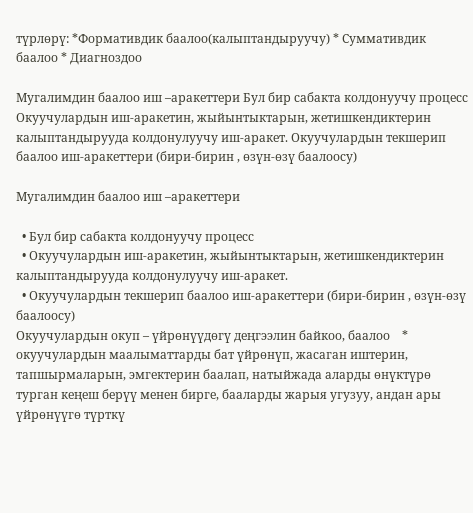түрлөрү: *Формативдик баалоо(калыптандыруучу) * Суммативдик баалоо * Диагноздоо

Мугалимдин баалоо иш –аракеттери Бул бир сабакта колдонуучу процесс Окуучулардын иш-аракетин, жыйынтыктарын, жетишкендиктерин калыптандырууда колдонулуучу иш-аракет. Окуучулардын текшерип баалоо иш-аракеттери (бири-бирин , өзүн-өзү баалоосу)

Мугалимдин баалоо иш –аракеттери

  • Бул бир сабакта колдонуучу процесс
  • Окуучулардын иш-аракетин, жыйынтыктарын, жетишкендиктерин калыптандырууда колдонулуучу иш-аракет.
  • Окуучулардын текшерип баалоо иш-аракеттери (бири-бирин , өзүн-өзү баалоосу)
Окуучулардын окуп – үйрөнүүдөгү деңгээлин байкоо, баалоо    * окуучулардын маалыматтарды бат үйрөнүп, жасаган иштерин, тапшырмаларын, эмгектерин баалап, натыйжада аларды өнүктүрө турган кеңеш берүү менен бирге, бааларды жарыя угузуу, андан ары үйрөнүүгө түрткү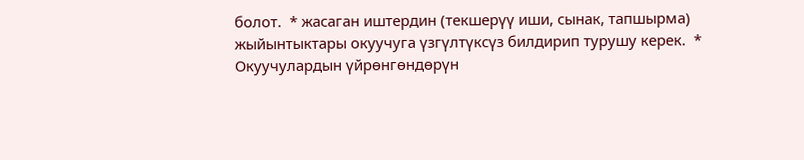болот.  * жасаган иштердин (текшерүү иши, сынак, тапшырма) жыйынтыктары окуучуга үзгүлтүксүз билдирип турушу керек.  * Окуучулардын үйрөнгөндөрүн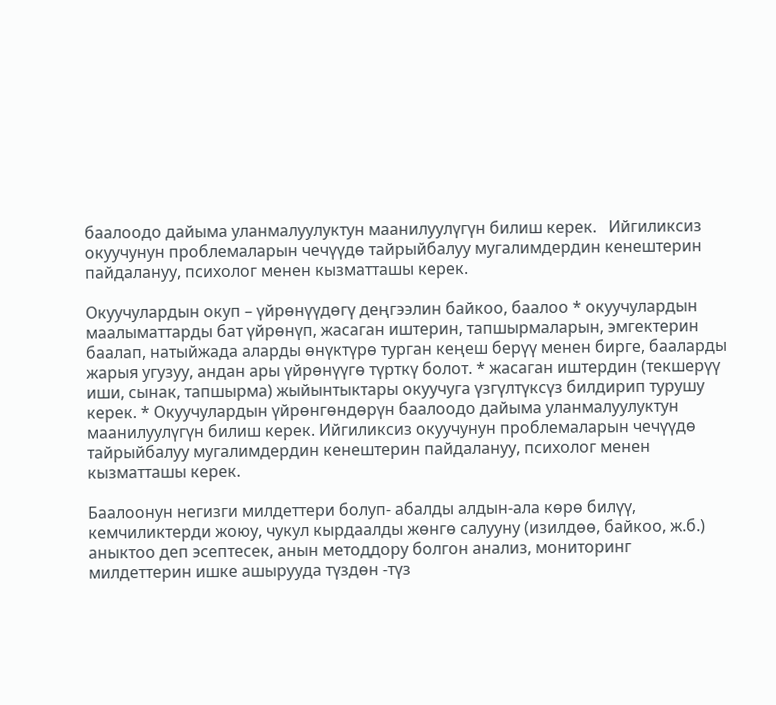баалоодо дайыма уланмалуулуктун маанилуулүгүн билиш керек.   Ийгиликсиз окуучунун проблемаларын чечүүдө тайрыйбалуу мугалимдердин кенештерин пайдалануу, психолог менен кызматташы керек.

Окуучулардын окуп – үйрөнүүдөгү деңгээлин байкоо, баалоо * окуучулардын маалыматтарды бат үйрөнүп, жасаган иштерин, тапшырмаларын, эмгектерин баалап, натыйжада аларды өнүктүрө турган кеңеш берүү менен бирге, бааларды жарыя угузуу, андан ары үйрөнүүгө түрткү болот. * жасаган иштердин (текшерүү иши, сынак, тапшырма) жыйынтыктары окуучуга үзгүлтүксүз билдирип турушу керек. * Окуучулардын үйрөнгөндөрүн баалоодо дайыма уланмалуулуктун маанилуулүгүн билиш керек. Ийгиликсиз окуучунун проблемаларын чечүүдө тайрыйбалуу мугалимдердин кенештерин пайдалануу, психолог менен кызматташы керек.

Баалоонун негизги милдеттери болуп- абалды алдын-ала көрө билүү, кемчиликтерди жоюу, чукул кырдаалды жөнгө салууну (изилдөө, байкоо, ж.б.) аныктоо деп эсептесек, анын методдору болгон анализ, мониторинг милдеттерин ишке ашырууда түздөн -түз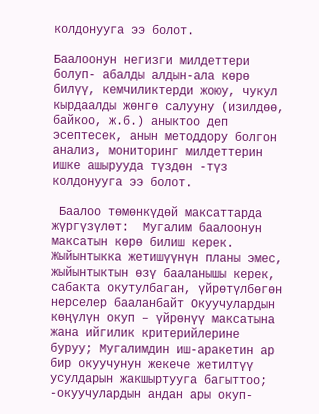колдонууга ээ болот.

Баалоонун негизги милдеттери болуп- абалды алдын-ала көрө билүү, кемчиликтерди жоюу, чукул кырдаалды жөнгө салууну (изилдөө, байкоо, ж.б.) аныктоо деп эсептесек, анын методдору болгон анализ, мониторинг милдеттерин ишке ашырууда түздөн -түз колдонууга ээ болот.

 Баалоо төмөнкүдөй максаттарда жүргүзүлөт:  Мугалим баалоонун максатын көрө билиш керек. Жыйынтыкка жетишүүнүн планы эмес, жыйынтыктын өзү бааланышы керек, сабакта окутулбаган, үйрөтүлбөгөн нерселер бааланбайт Окуучулардын көңүлүн окуп – үйрөнүү максатына жана ийгилик критерийлерине буруу; Мугалимдин иш-аракетин ар бир окуучунун жекече жетилтүү усулдарын жакшыртууга багыттоо; -окуучулардын андан ары окуп-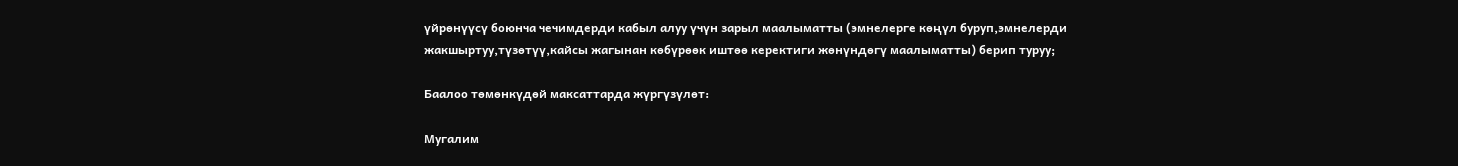үйрөнүүсү боюнча чечимдерди кабыл алуу үчүн зарыл маалыматты (эмнелерге көңүл буруп,эмнелерди жакшыртуу,түзөтүү,кайсы жагынан көбүрөөк иштөө керектиги жөнүндөгү маалыматты) берип туруу;

Баалоо төмөнкүдөй максаттарда жүргүзүлөт:

Мугалим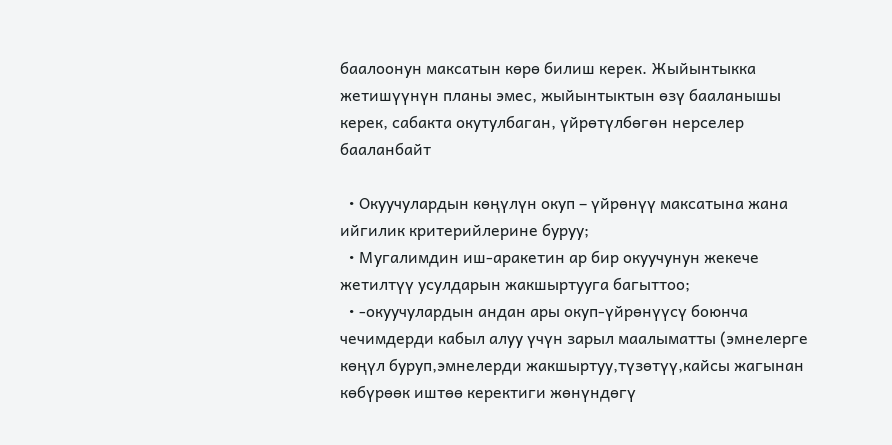баалоонун максатын көрө билиш керек. Жыйынтыкка жетишүүнүн планы эмес, жыйынтыктын өзү бааланышы керек, сабакта окутулбаган, үйрөтүлбөгөн нерселер бааланбайт

  • Окуучулардын көңүлүн окуп – үйрөнүү максатына жана ийгилик критерийлерине буруу;
  • Мугалимдин иш-аракетин ар бир окуучунун жекече жетилтүү усулдарын жакшыртууга багыттоо;
  • -окуучулардын андан ары окуп-үйрөнүүсү боюнча чечимдерди кабыл алуу үчүн зарыл маалыматты (эмнелерге көңүл буруп,эмнелерди жакшыртуу,түзөтүү,кайсы жагынан көбүрөөк иштөө керектиги жөнүндөгү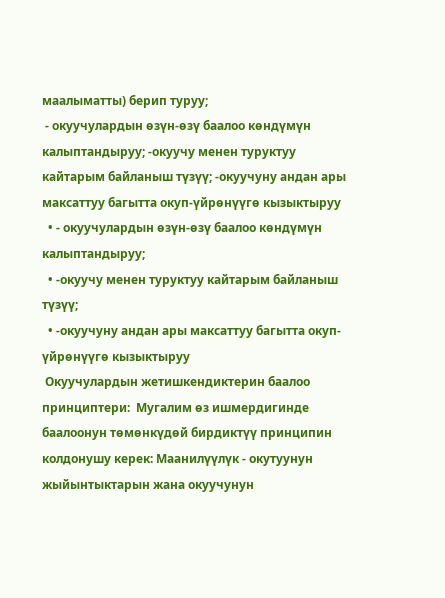маалыматты) берип туруу;
 - окуучулардын өзүн-өзү баалоо көндүмүн калыптандыруу; -окуучу менен туруктуу кайтарым байланыш түзүү; -окуучуну андан ары максаттуу багытта окуп-үйрөнүүгө кызыктыруу
  • - окуучулардын өзүн-өзү баалоо көндүмүн калыптандыруу;
  • -окуучу менен туруктуу кайтарым байланыш түзүү;
  • -окуучуну андан ары максаттуу багытта окуп-үйрөнүүгө кызыктыруу
 Окуучулардын жетишкендиктерин баалоо принциптери:  Мугалим өз ишмердигинде баалоонун төмөнкүдөй бирдиктүү принципин колдонушу керек: Маанилүүлүк - окутуунун жыйынтыктарын жана окуучунун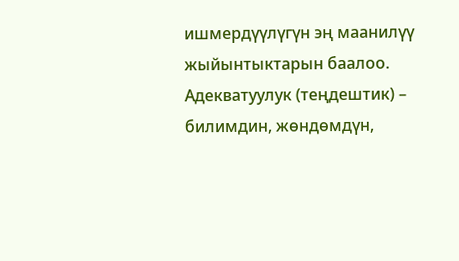ишмердүүлүгүн эң маанилүү жыйынтыктарын баалоо.  Адекватуулук (теңдештик) – билимдин, жөндөмдүн,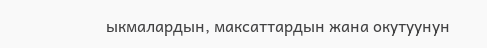ыкмалардын, максаттардын жана окутуунун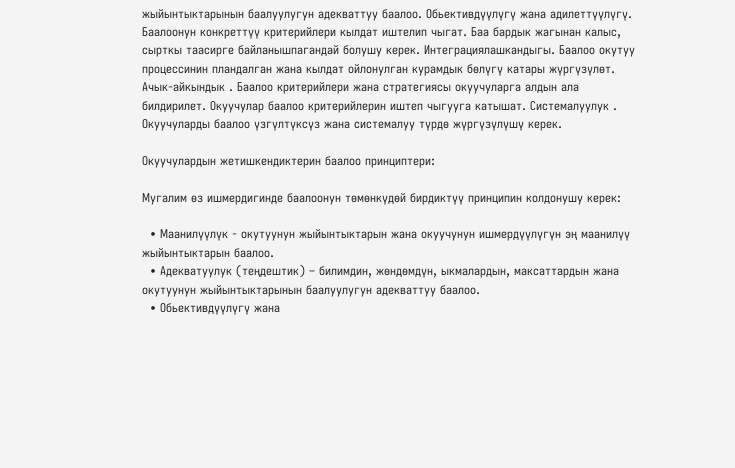жыйынтыктарынын баалуулугун адекваттуу баалоо. Обьективдүүлүгү жана адилеттүүлүгү. Баалоонун конкреттүү критерийлери кылдат иштелип чыгат. Баа бардык жагынан калыс, сырткы таасирге байланышпагандай болушу керек. Интеграциялашкандыгы. Баалоо окутуу процессинин пландалган жана кылдат ойлонулган курамдык бөлүгү катары жүргүзүлөт. Ачык-айкындык . Баалоо критерийлери жана стратегиясы окуучуларга алдын ала билдирилет. Окуучулар баалоо критерийлерин иштеп чыгууга катышат. Системалуулук . Окуучуларды баалоо үзгүлтүксүз жана системалуу түрдө жүргүзүлүшү керек.

Окуучулардын жетишкендиктерин баалоо принциптери:

Мугалим өз ишмердигинде баалоонун төмөнкүдөй бирдиктүү принципин колдонушу керек:

  • Маанилүүлүк - окутуунун жыйынтыктарын жана окуучунун ишмердүүлүгүн эң маанилүү жыйынтыктарын баалоо.
  • Адекватуулук (теңдештик) – билимдин, жөндөмдүн, ыкмалардын, максаттардын жана окутуунун жыйынтыктарынын баалуулугун адекваттуу баалоо.
  • Обьективдүүлүгү жана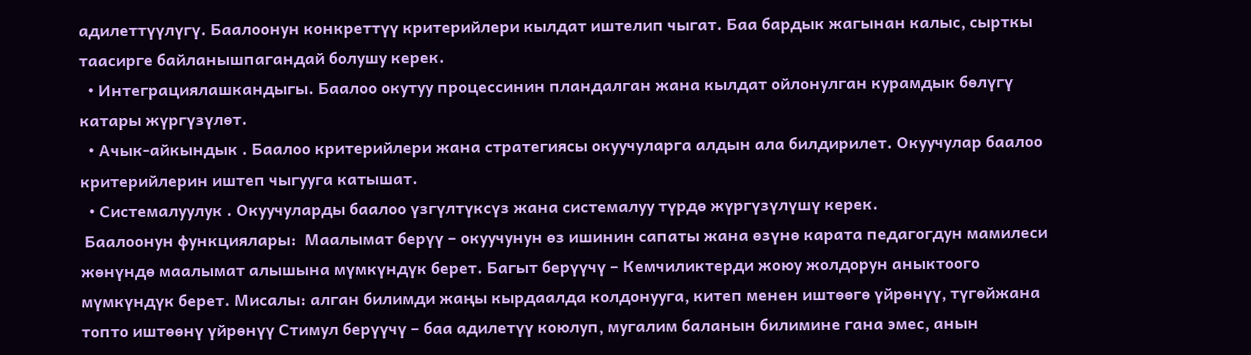адилеттүүлүгү. Баалоонун конкреттүү критерийлери кылдат иштелип чыгат. Баа бардык жагынан калыс, сырткы таасирге байланышпагандай болушу керек.
  • Интеграциялашкандыгы. Баалоо окутуу процессинин пландалган жана кылдат ойлонулган курамдык бөлүгү катары жүргүзүлөт.
  • Ачык-айкындык . Баалоо критерийлери жана стратегиясы окуучуларга алдын ала билдирилет. Окуучулар баалоо критерийлерин иштеп чыгууга катышат.
  • Системалуулук . Окуучуларды баалоо үзгүлтүксүз жана системалуу түрдө жүргүзүлүшү керек.
 Баалоонун функциялары:  Маалымат берүү – окуучунун өз ишинин сапаты жана өзүнө карата педагогдун мамилеси жөнүндө маалымат алышына мүмкүндүк берет. Багыт берүүчү – Кемчиликтерди жоюу жолдорун аныктоого мүмкүндүк берет. Мисалы: алган билимди жаңы кырдаалда колдонууга, китеп менен иштөөгө үйрөнүү, түгөйжана топто иштөөнү үйрөнүү Стимул берүүчү – баа адилетүү коюлуп, мугалим баланын билимине гана эмес, анын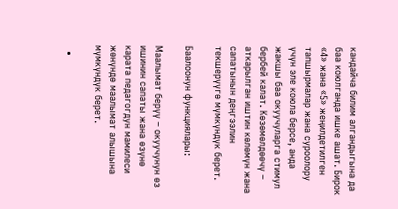кандайча билим алгандыгына да баа коюлганда ишке ашат. Бирок «4» жана «5» жеңилдетилген тапшырмалар жана суроолору үчүн эле коюла берсе, анда жакшы баа окуучуларга стимул бербей калат. Көзөмөлдөөчү – аткарылган иштин көлөмүн жана сапатынын деңгээлин текшерүүгө мүмкүндүк берет.

Баалоонун функциялары:

Маалымат берүү – окуучунун өз ишинин сапаты жана өзүнө карата педагогдун мамилеси жөнүндө маалымат алышына мүмкүндүк берет.

  •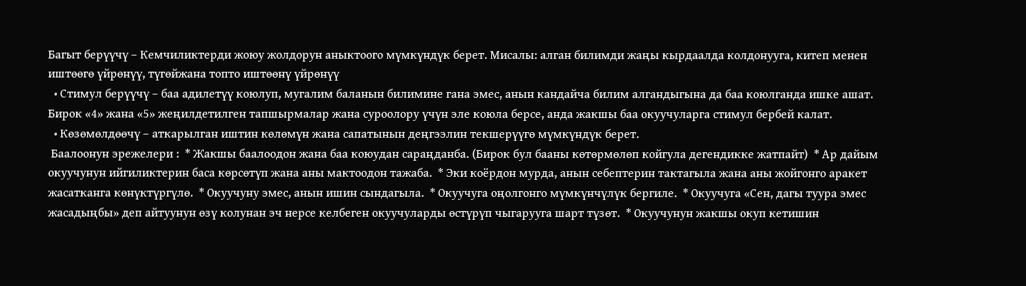Багыт берүүчү – Кемчиликтерди жоюу жолдорун аныктоого мүмкүндүк берет. Мисалы: алган билимди жаңы кырдаалда колдонууга, китеп менен иштөөгө үйрөнүү, түгөйжана топто иштөөнү үйрөнүү
  • Стимул берүүчү – баа адилетүү коюлуп, мугалим баланын билимине гана эмес, анын кандайча билим алгандыгына да баа коюлганда ишке ашат. Бирок «4» жана «5» жеңилдетилген тапшырмалар жана суроолору үчүн эле коюла берсе, анда жакшы баа окуучуларга стимул бербей калат.
  • Көзөмөлдөөчү – аткарылган иштин көлөмүн жана сапатынын деңгээлин текшерүүгө мүмкүндүк берет.
 Баалоонун эрежелери :  * Жакшы баалоодон жана баа коюудан сараңданба. (Бирок бул бааны көтөрмөлөп койгула дегендикке жатпайт)  * Ар дайым окуучунун ийгиликтерин баса көрсөтүп жана аны мактоодон тажаба.  * Эки коёрдон мурда, анын себептерин тактагыла жана аны жойгонго аракет жасатканга көнүктүргүлө.  * Окуучуну эмес, анын ишин сындагыла.  * Окуучуга оңолгонго мүмкүнчүлүк бергиле.  * Окуучуга «Сен, дагы туура эмес жасадыңбы» деп айтуунун өзү колунан эч нерсе келбеген окуучуларды өстүрүп чыгарууга шарт түзөт.  * Окуучунун жакшы окуп кетишин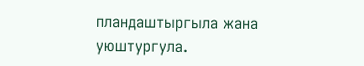пландаштыргыла жана уюштургула.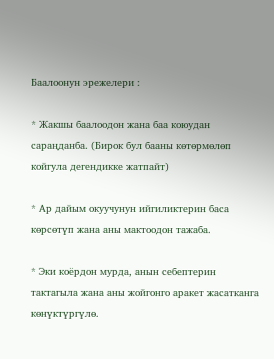Баалоонун эрежелери :

* Жакшы баалоодон жана баа коюудан сараңданба. (Бирок бул бааны көтөрмөлөп койгула дегендикке жатпайт)

* Ар дайым окуучунун ийгиликтерин баса көрсөтүп жана аны мактоодон тажаба.

* Эки коёрдон мурда, анын себептерин тактагыла жана аны жойгонго аракет жасатканга көнүктүргүлө.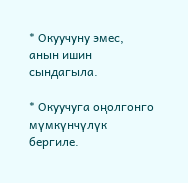* Окуучуну эмес, анын ишин сындагыла.

* Окуучуга оңолгонго мүмкүнчүлүк бергиле.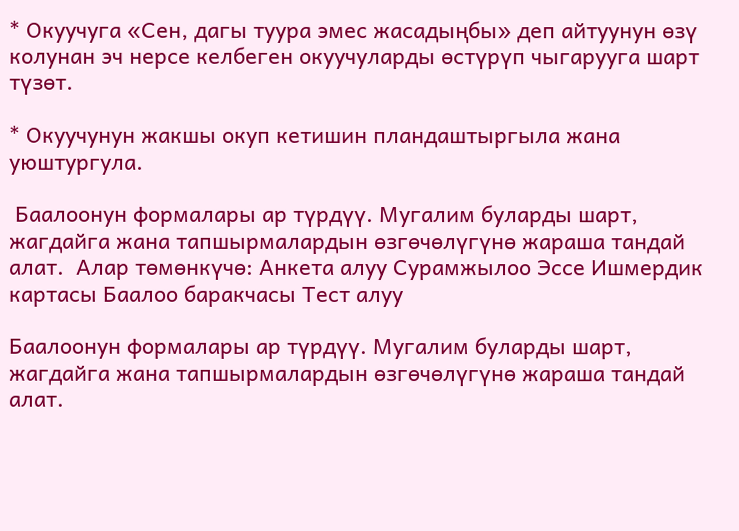* Окуучуга «Сен, дагы туура эмес жасадыңбы» деп айтуунун өзү колунан эч нерсе келбеген окуучуларды өстүрүп чыгарууга шарт түзөт.

* Окуучунун жакшы окуп кетишин пландаштыргыла жана уюштургула.

 Баалоонун формалары ар түрдүү. Мугалим буларды шарт, жагдайга жана тапшырмалардын өзгөчөлүгүнө жараша тандай алат.  Алар төмөнкүчө: Анкета алуу Сурамжылоо Эссе Ишмердик картасы Баалоо баракчасы Тест алуу

Баалоонун формалары ар түрдүү. Мугалим буларды шарт, жагдайга жана тапшырмалардын өзгөчөлүгүнө жараша тандай алат.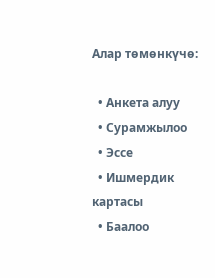Алар төмөнкүчө:

  • Анкета алуу
  • Сурамжылоо
  • Эссе
  • Ишмердик картасы
  • Баалоо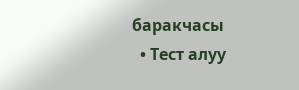баракчасы
  • Тест алуу